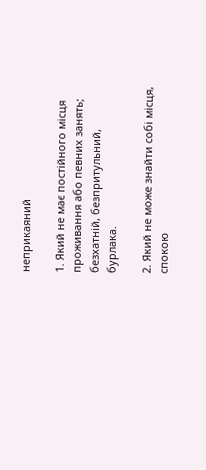неприкаяний

1. Який не має постійного місця проживання або певних занять; безхатній, безпритульний, бурлака.

2. Який не може знайти собі місця, спокою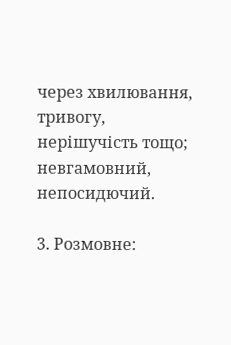через хвилювання, тривогу, нерішучість тощо; невгамовний, непосидючий.

3. Розмовне: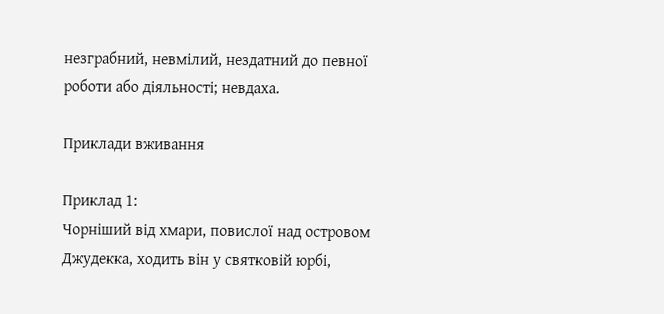незграбний, невмілий, нездатний до певної роботи або діяльності; невдаха.

Приклади вживання

Приклад 1:
Чорніший від хмари, повислої над островом Джудекка, ходить він у святковій юрбі,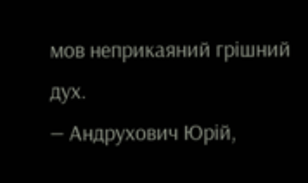мов неприкаяний грішний дух.
— Андрухович Юрій,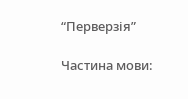“Перверзія”

Частина мови: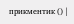прикментик () |